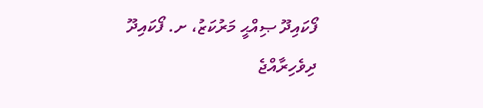ފޯކައިދޫ ޞިއްޙީ މަރުކަޒު، ށ. ފޯކައިދޫ
ދިވެހިރާއްޖެ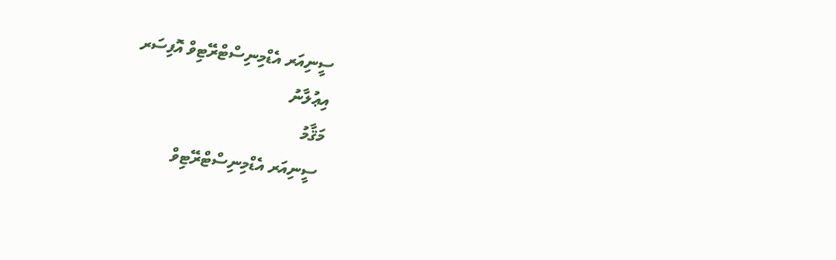ސީނިއަރ އެޑްމިނިސްޓްރޭޓިވް އޮފިސަރ
އިޢުލާނު
މަޤާމު
 ސީނިއަރ އެޑްމިނިސްޓްރޭޓިވް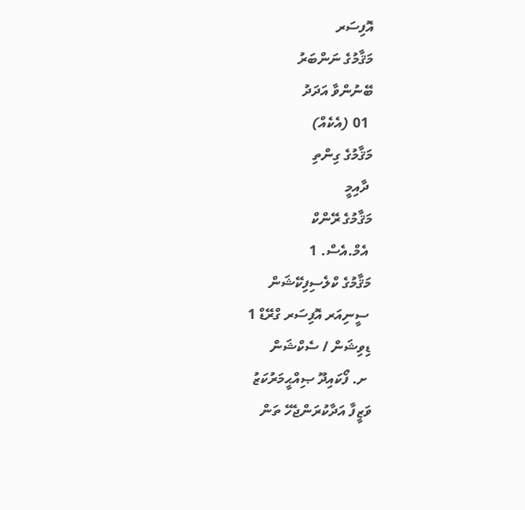އޮފިސަރ
މަޤާމުގެ ނަންބަރު
ބޭނުންވާ އަދަދު
 01 (އެކެއް)
މަޤާމުގެ ގިންތި
 ދާއިމީ
މަޤާމުގެ ރޭންކް
 އެމް.އެސް. 1
މަޤާމުގެ ކްލެސިފިކޭޝަން
 ސީނިއަރ އޮފިސަރ ގްރޭޑް 1
ޑިވިޝަން / ސެކްޝަން
 ށ. ފޯކައިދޫ ޞިއްޙީމަރުކަޒު
ވަޒީފާ އަދާކުރަންޖެހޭ ތަން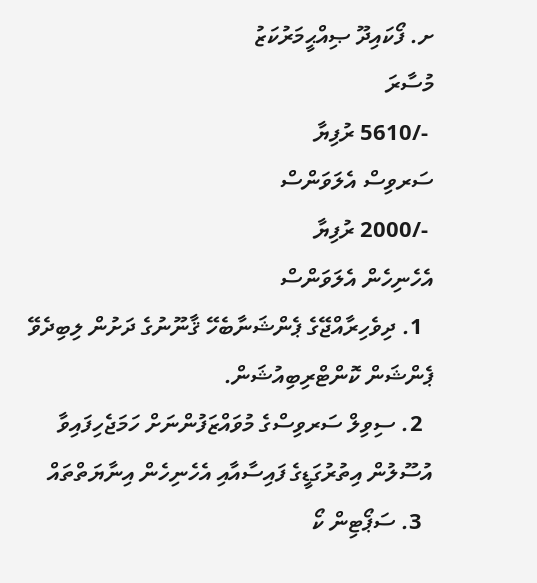ށ. ފޯކައިދޫ ޞިއްޙީމަރުކަޒު
މުސާރަ
 -/5610 ރުފިޔާ
ސަރވިސް އެލަވަންސް
 -/2000 ރުފިޔާ
އެހެނިހެން އެލަވަންސް
  1. ދިވެހިރާއްޖޭގެ ޕެންޝަނާބެހޭ ޤާނޫނުގެ ދަށުން ލިބިދެވޭ ޕެންޝަން ކޮންޓްރިބިއުޝަން.
  2. ސިވިލް ސަރވިސްގެ މުވައްޒަފުންނަށް ހަމަޖެހިފައިވާ އުސޫލުން އިތުރުގަޑީގެ ފައިސާއާއި އެހެނިހެން އިނާޔަތްތައް
  3. ސަޕޯޓިން ކޯ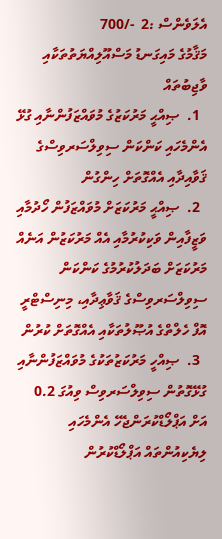އެލަވެންސް :2  -/700
މަޤާމުގެ މައިގަނޑު މަސްއޫލިއްޔަތުތަކާއި ވާޖިބުތައް
  1.  ޞިއްޙީ މަރުކަޒުގެ މުވައްޒަފުންނާއި ގުޅޭ އެންމެހައި ކަންކަން ސިވިލްސަރވިސްގެ ޤަވާއިދާއި އެއްގޮތަށް ހިންގުން
  2.  ޞިއްޙީ މަރުކަޒަށް މުވައްޒަފުން ހޯދުމާއި ވަޒީފާއިން ވަކިކުރުމާއި އެއް މަރުކަޒުން އަނެއް މަރުކަޒަށް ބަދަލުކުރުމުގެ ކަންކަން ސިވިލްސަރވިސްގެ ޤަވާޢިދާއި، މިނިސްޓްރީ އޮފް ހެލްތްގެ އުޞޫލުތަކާއި އެއްގޮތަށް ކުރުން
  3.  ޞިއްހީ މަރުކަޒުތަކުގެ މުވައްޒަފުންނާއި ގުޅޭގޮތުން ސިވިލްސަރވިސް ވިއުގަ 0.2 އަށް އަޕްލޯޑްކުރަންޖެހޭ އެންމެހައި ލިޔެކިއުންތައް އަޕްލޯޑްކުރުން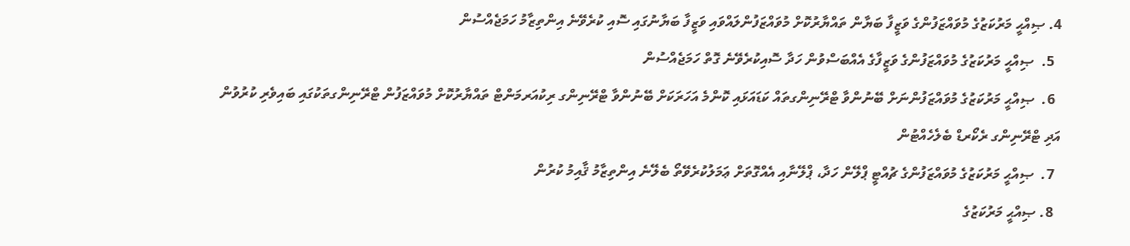4. ޞިއްޙީ މަރުކަޒުގެ މުވައްޒަފުންގެ ވަޒީފާ ބަޔާން ތައްޔާރުކޮށް މުވައްޒަފުންލައްވައި ވަޒީފާ ބަޔާނުގައި ސޮއި ކުރެވޭނެ އިންތިޒާމު ހަމަޖެއްސުން
  5.  ޞިއްޙީ މަރުކަޒުގެ މުވައްޒަފުންގެ ވަޒީފާގެ އެއްބަސްވުން ހަދާ ސޮއިކުރެވޭނެ ގޮތް ހަމަޖެއްސުން
  6.  ޞިއްޙީ މަރުކަޒުގެ މުވައްޒަފުންނަށް ބޭނުންވާ ޓްރޭނިންގތައް ކަޑައަޅައި ކޮންމެ އަހަރަކަށް ބޭނުންވާ ޓްރޭނިންގ ރިކުއަރމަންޓް ތައްޔާރުކޮށް މުވައްޒަފުން ޓްރޭނިންގތަކުގައި ބައިވެރި ކުރުވުން އަދި ޓްރޭނިންގ ރެކޯރޑް ބެލެހެއްޓުން
  7.  ޞިއްޙީ މަރުކަޒުގެ މުވައްޒަފުންގެ ޗުއްޓީ ޕްލޭން ހަދާ، ޕްލޭނާއި އެއްގޮތަށް ޢަމަލުކުރެވޭތޯ ބެލޭނެ އިންތިޒާމު ޤާއިމު ކުރުން
  8. ޞިއްޙީ މަރުކަޒުގެ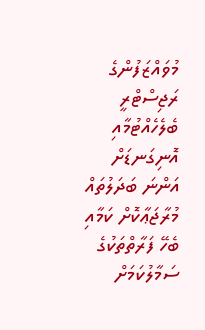މުވައްޒަފުންގެ ރަޖިސްޓްރީ ބެލެހެއްޓުމާއި އޮނިގަނޑަށް އަންނަ ބަދަލުތައް މުރާޖަޢާކޮށް ކަމާއި ބެހޭ ފަރާތްތަކުގެ ސަމާލުކަމަށް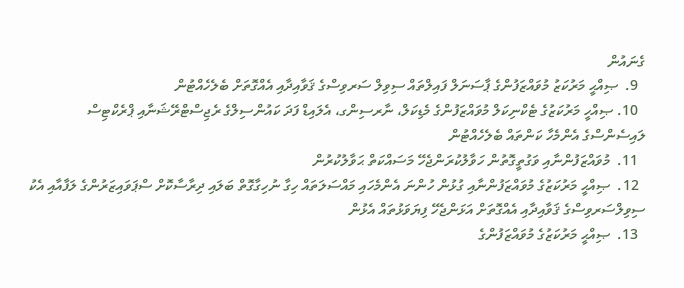ގެނައުން
  9.  ޞިއްޙީ މަރުކަޒު މުވައްޒަފުންގެ ޕާސަނަލް ފައިލްތައް ސިވިލް ސަރވިސްގެ ޤަވާއިދާއި އެއްގޮތަށް ބެލެހެއްޓުން
  10. ޞިއްހީ މަރުކަޒުގެ ޓެކްނިކަލް މުވައްޒަފުންގެ މެޑިކަލް، ނާރސިންގ، އެލައިޑް ފަދަ ކައުންސިލްގެ ރެޖިސްޓްރޭޝަނާއި ޕްރެކްޓިސް ލައިސެންސްގެ އެންމެހާ ކަންތައް ބެލެހެއްޓުން
  11.  މުވައްޒަފުންނާއި ވަގުތީގޮތުން ހަވާލުކުރަންޖެހޭ މަސައްކަތް ޙަވާލުކުރުން
  12.  ޞިއްޙީ މަރުކަޒުގެ މުވައްޒަފުންނާއި ގުޅުން ހުންނަ އެންމެހައި މައްސަލަތައް ހިގާ ނުހިގާގޮތް ބަލައި ދިރާސާކޮށް ސްޕަވައިޒަރުންގެ ލަފާއާއި އެކު ސިވިލްސަރވިސްގެ ޤަވާއިދާއި އެއްގޮތަށް އަޅަންޖެހޭ ފިޔަވަޅުތައް އެޅުން
  13.  ޞިއްޙީ މަރުކަޒުގެ މުވައްޒަފުންގެ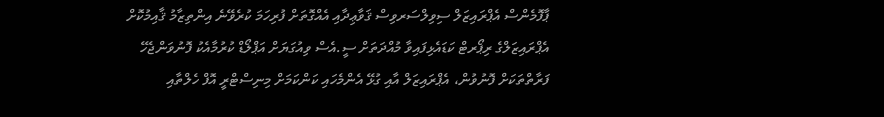ޕާފޮމެންސް އެޕްރައިޒަލް ސިވިލްސަރވިސް ޤަވާޢިދާއި އެއްގޮތަށް ފުރިހަމަ ކުރެވޭނެ އިންތިޒާމު ޤާއިމުކޮށް އެޕްރައިޒަލްގެ ރިޕޯރޓް ކަޑައެޅިފައިވާ މުއްދަތަށް ސީ.އެސް ވިއުގަޔަށް އަޕްލޯޑް ކުރުމާއެކު ފޮނުވަންޖެހޭ ފަރާތްތަކަށް ފޮނުވުން، އެޕްރައިޒަލް އާއި ގުޅޭ އެންމެހައި ކަންކަމަށް މިނިސްޓްރީ އޮފް ހެލްތާއި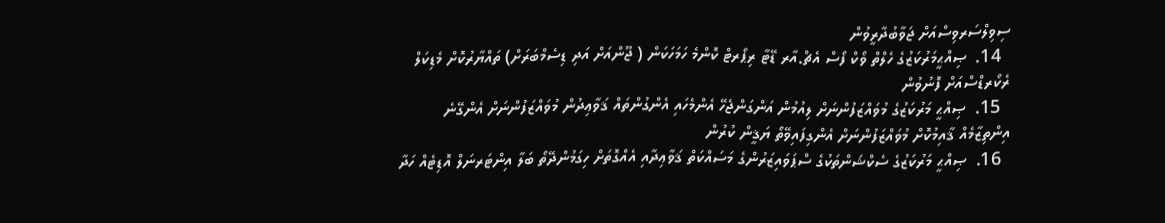ސިވިލްސަރވިސްއަށް ޖަވާބުދާރީވުން
  14.  ޞިއްޙީމަރުކަޒުގެ ހެލްތް ވޯކް ފޯސް އެޗް.އާރ ޑޭޓާ ރިޕޯރޓް ކޮންމެ ހަމަހަކަން ( ޖޫންއަށް އަދި ޑިސެމްބަރަށް) ތައްޔާރުކޮށް މެޑިކަލް ރެކޯރޑްސްއަށް ފޮނުވުން
  15.  ޞިއްޙީ މަރުކަޒުގެ މުވައްޒަފުންނަށް ލިއުމުން އަންގަންޖެހޭ އެންމެހައި އެންގުންތައް ޤަވާޢިދުން މުވައްޒަފުންނަށް އެންގޭނެ އިންތިޒާމެއް ޤާއިމުކޮށް މުވައްޒަފުންނަށް އެންގިފައިވޭތޯ ޔަޤީން ކުރުން
  16.  ޞިއްޙީ މަރުކަޒުގެ ސެކްޝަންތަކުގެ ސްޕަވައިޒަރުންގެ މަސައްކަތް ޤަވާޢިދާއި އެއްގޮތަށް ހިގަމުންދޭތޯ ބަލާ އިންޓަރނަލް އޮޑިޓެއް ހަދާ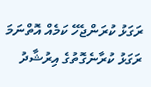ރަގަޅު ކުރަންޖެހޭ ކަމެއް އޮތްނަމަ ރަގަޅު ކުރާނެގޮތުގެ އިރުޝާދު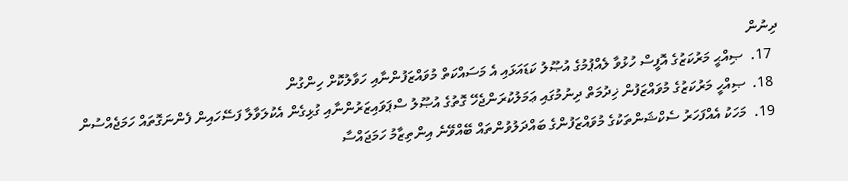ދިނުން
  17.  ޞިއްޙީ މަރުކަޒުގެ އޮފީސް ހުޅުވާ ލެއްޕުމުގެ އުޞޫލު ކަޑައަޅައި އެ މަސައްކަތް މުވައްޒަފުންނާއި ހަވާލުކޮށް ހިންގުން
  18.  ޞިއްހީ މަރުކަޒުގެ މުވައްޒަފުން ޚިދުމަތް ދިނުމުގައި ޢަމަލުކުރަންޖެހޭ ގޮތުގެ އުޞޫލު ސްޕަވައިޒަރުންނާއި ގުޅިގެން އެކުލަވާލާ ފަސޭހައިން ފެންނަގޮތައް ހަމަޖެއްސުން
  19.  މަހަކު އެއްފަހަރު ސެކްޝަންތަކުގެ މުވައްޒަފުންގެ ބައްދަލުވުންތައް ބޭއްވޭނެ އިންތިޒާމު ހަމަޖައްސާ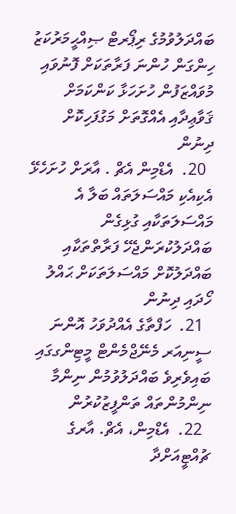ބައްދަލުވުމުގެ ރިޕޯރޓް ޞިއްޙީމަރުކަޒު ހިންގަން ހުންނަ ފަރާތަކަށް ފޮނުވައި މުވައްޒަފުން ހުށަހަޅާ ކަންކަމަށް ޤަވާޢިދާއި އެއްގޮތަށް މަގުފަހިކޮށް ދިނުން
  20.  އެޑްމިން އެޗް . އާރަށް ހުށަހެޅޭ އެކިއެކި މައްސަލަތައް ބަލާ އެ މައްސަލަތަކާއި ގުޅިގެން ބައްދަލުކުރަންޖެހޭ ފަރާތްތަކާއި ބައްދަލުކޮށް މައްސަލަތަކަށް ޙައްލު ހޯދައި ދިނުން
  21.  ހަފްތާގެ އެއްދުވަހު އޮންނަ ސީނިއަރ މެނޭޖްމެންޓް މީޓިންގގައި ބައިވެރިވެ ބައްދަލުވުމުން ނިންމާ ނިންމުންތައް ތަންފީޒުކުރުން
  22.  އެޑްމިން، އެޗް. އާރގެ ޗުއްޓީއަށްދާ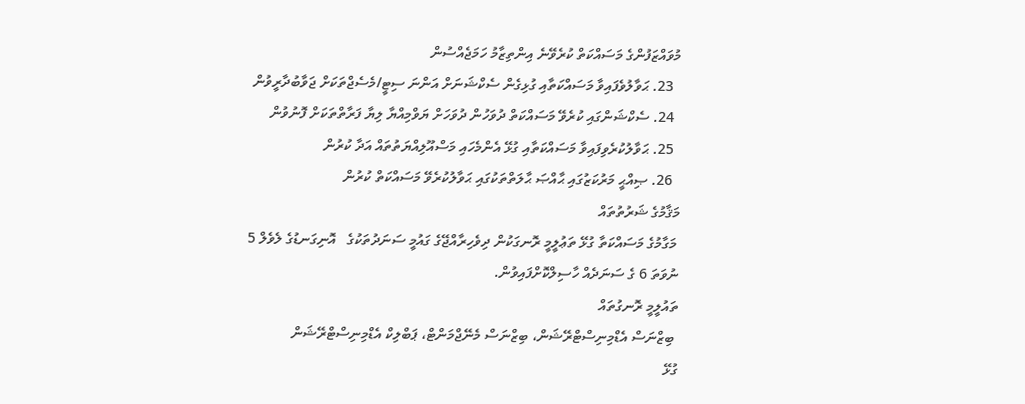މުވައްޒަފުންގެ މަސައްކަތް ކުރެވޭނެ އިންތިޒާމު ހަމަޖެއްސުން
  23. ޙަވާލުވެފައިވާ މަސައްކަތާއި ގުޅިގެން ސެކްޝަނަށް އަންނަ ސިޓީ/މެސެޖްތަކަށް ޖަވާބުދާރީވުން
  24. ސެކްޝަންގައި ކުރެވޭ މަސައްކަތް ދުވަހުން ދުވަހަށް ޔަވްމިއްޔާ ލިޔާ ފަރާތްތަކަށް ފޮނުވުން
  25. ޙަވާލުކުރެވިފައިވާ މަސައްކަތާއި ގުޅޭ އެންމެހައި މަސްއޫލިއްޔަތުތައް އަދާ ކުރުން
  26. ޞިއްޙީ މަރުކަޒުގައި ޙާއްޞަ ޙާލަތްތަކުގައި ޙަވާލުކުރެވޭ މަސައްކަތް ކުރުން
މަޤާމުގެ ޝަރުތުތައް
 މަގާމުގެ މަސައްކަތާ ގުޅޭ ތަޢުލީމީ ރޮނގަކުން ދިވެހިރާއްޖޭގެ ގައުމީ ސަނަދުތަކުގެ   އޮނިގަނޑުގެ ލެވެލް 5 ނުވަތަ 6 ގެ ސަނަދެއް ހާސިލްކޮށްފައިވުން.
ތައުލީމީ ރޮނގުތައް
 ބިޒްނަސް އެޑްމިނިސްޓްރޭޝަން، ބިޒްނަސް މެނޭޖްމަންޓް، ޕަބްލިކް އެޑްމިނިސްޓްރޭޝަން
ގުޅޭ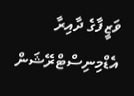ވަޒީފާގެ ދާއިރާ
 އެޑްމިނިސްޓްރޭޝަން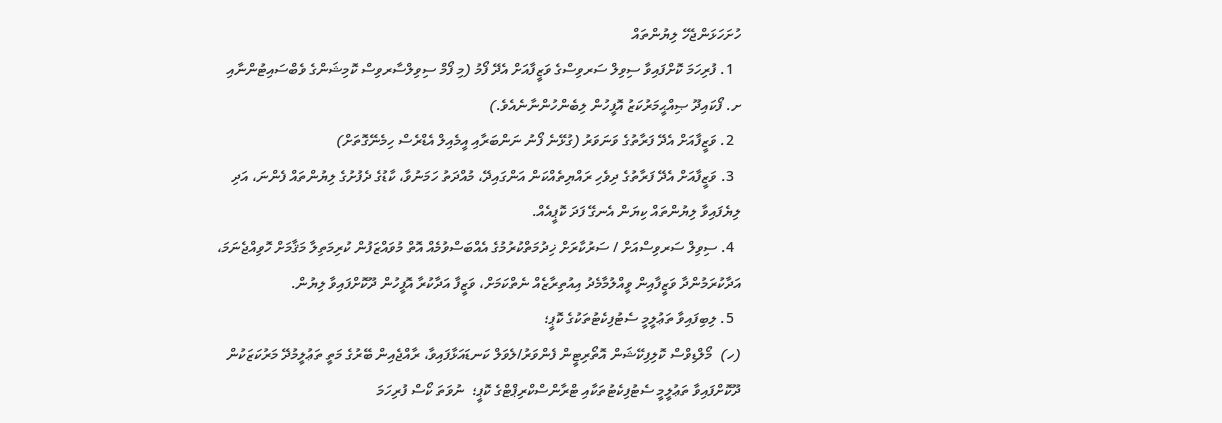ހުށަހަޅަންޖެހޭ ލިޔުންތައް
  1. ފުރިހަމަ ކޮށްފައިވާ ސިވިލް ސަރވިސްގެ ވަޒީފާއަށް އެދޭ ފޯމު (މި ފޯމް ސިވިލްސާރވިސް ކޮމިޝަންގެ ވެބްސައިޓުންނާއި ށ. ފޯކައިދޫ ޞިއްޙީމަރުކަޒު އޮފީހުން ލިބެންހުންނާނެއެވެ.)
  2. ވަޒީފާއަށް އެދޭ ފަރާތުގެ ވަނަވަރު (ގުޅޭނެ ފޯނު ނަންބަރާއި އީމެއިލް އެޑްރެސް ހިމެނޭގޮތަށް)
  3. ވަޒީފާއަށް އެދޭ ފަރާތުގެ ދިވެހި ރައްޔިތެއްކަން އަންގައިދޭ، މުއްދަތު ހަމަނުވާ، ކާޑުގެ ދެފުށުގެ ލިޔުންތައް ފެންނަ، އަދި ލިޔެފައިވާ ލިޔުންތައް ކިޔަން އެނގޭ ފަދަ ކޮޕީއެއް.
  4. ސިވިލް ސަރވިސްއަށް / ސަރުކާރަށް ޚިދުމަތްކުރުމުގެ އެއްބަސްވުމެއް އޮތް މުވައްޒަފުން ކުރިމަތިލާ މަޤާމަށް ހޮވިއްޖެނަމަ، އަދާކުރަމުންދާ ވަޒީފާއިން ވީއްލުމާމެދު އިއުތިރާޒެއް ނެތްކަމަށް، ވަޒީފާ އަދާކުރާ އޮފީހުން ދޫކޮށްފައިވާ ލިޔުން.
  5. ލިބިފައިވާ ތަޢުލީމީ ސެޓުފިކެޓުތަކުގެ ކޮޕީ؛
(ހ)  މޯލްޑިވްސް ކޮލިފިކޭޝަން އޮތޯރިޓީން ފެންވަރު/ލެވަލް ކަނޑައަޅާފައިވާ، ރާއްޖެއިން ބޭރުގެ މަތީ ތަޢުލީމުދޭ މަރުކަޒަކުން ދޫކޮށްފައިވާ ތަޢުލީމީ ސެޓުފިކެޓުތަކާއި ޓްރާންސްކްރިޕްޓްގެ ކޮޕީ؛  ނުވަތަ ކޯސް ފުރިހަމަ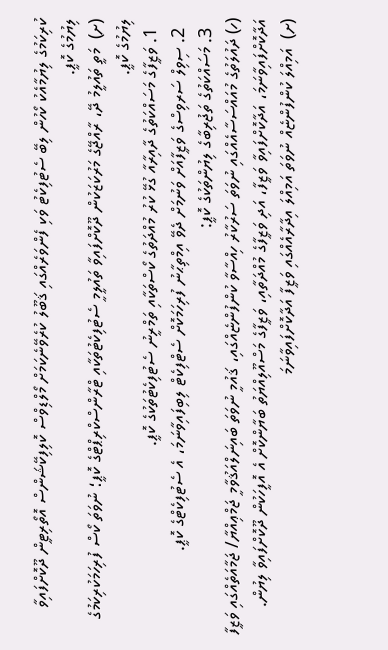ކުރިކަމުގެ ލިޔުމާއެކު ކޯހުން ލިބޭ ސެޓުފިކެޓު ވަކި ފެންވަރެއްގައި ޤަބޫލު ކުރެވޭނެކަމަށް މޯލްޑިވްސް ކޮލިފިކޭޝަންސް އޮތޯރިޓީން ދޫކޮށްފައިވާ ލިޔުމުގެ ކޮޕީ.
(ށ)  މަތީ ތައުލީމު ދޭ، ރާއްޖޭގެ މަރުކަޒަކުން ދޫކޮށްފައިވާ ތައުލީމީ ސެޓުފިކެޓުތަކާއި ޓްރާންސްކްރިޕްޓްގެ ކޮޕީ؛ ނުވަތަ ކޯސް ފުރިހަމަކުރިކަމުގެ ލިޔުމުގެ ކޮޕީ.
  1. ވަޒީފާގެ މަސައްކަތުގެ ދާއިރާއާ ގުޅޭ ކުރު މުއްދަތުގެ ކޯސްތަކާއި ތަމްރީނު ސެޓުފިކެޓުތަކުގެ ކޮޕީ.
  2. ސިވިލް ސަރވިސްގެ ވަޒީފާއަށް ވަނުމަށް ދެވޭ އިމްތިޙާނު ފުރިހަމަކޮށް ސެޓްފިކެޓް ލިބިފައިވާނަމަ، އެ ސެޓުފިކެޓްގެ ކޮޕީ.
  3. މަސައްކަތުގެ ތަޖުރިބާގެ ލިޔުންތަކުގެ ކޮޕީ:
(ހ) ދައުލަތުގެ މުއައްސަސާއެއްގައި ނުވަތަ ސަރުކާރު ހިއްސާވާ ކުންފުންޏެއްގައި، ޤައުމީ ނުވަތަ ބައިނަލްއަޤުވާމީ ޖަމްޢިއްޔާ/ ޖަމާއަތެއްގައި ވަޒީފާ އަދާކޮށްފައިވާނަމަ، އަދާކޮށްފައިވާ ވަޒީފާ، އަދި ވަޒީފާގެ މުއްދަތާއި، ވަޒީފާގެ މަސްއޫލިއްޔަތު ބަޔާންކޮށް އެ އޮފީހަކުން ދޫކޮށްފައިވާ ލިޔުން.
(ށ)  އަމިއްލަ ކުންފުންޏެއް ނުވަތަ އަމިއްލަ އިދާރާއެއްގައި ވަޒީފާ އަދާކޮށްފައިވާނަމަ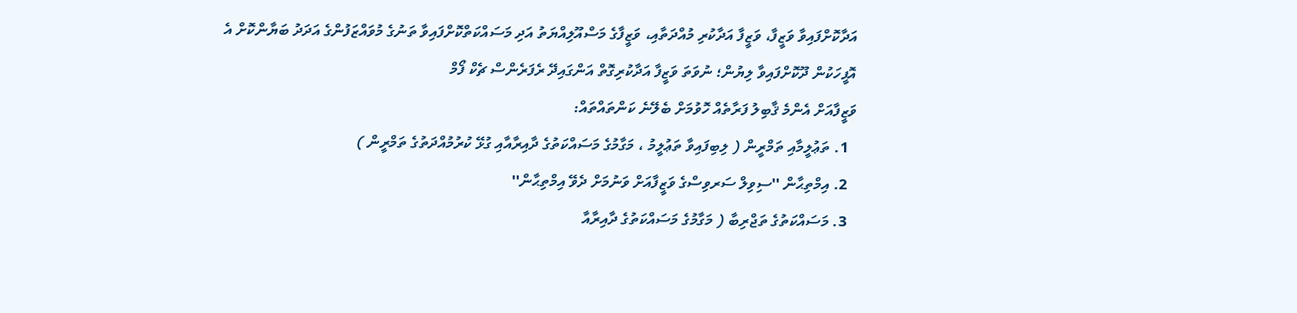އަދާކޮށްފައިވާ ވަޒީފާ، ވަޒީފާ އަދާކުރި މުއްދަތާއި، ވަޒީފާގެ މަސްއޫލިއްޔަތު އަދި މަސައްކަތްކޮށްފައިވާ ތަނުގެ މުވައްޒަފުންގެ އަދަދު ބަޔާންކޮށް އެ އޮފީހަކުން ދޫކޮށްފައިވާ ލިޔުން؛ ނުވަތަ ވަޒީފާ އަދާކުރިގޮތް އަންގައިދޭ ރެފަރެންސް ޗެކް ފޯމް
ވަޒީފާއަށް އެންމެ ޤާބިލު ފަރާތެއް ހޮވުމަށް ބެލޭނެ ކަންތައްތައް:
  1. ތަޢުލީމާއި ތަމްރީން ( ލިބިފައިވާ ތަޢުލީމު ، މަގާމުގެ މަސައްކަތުގެ ދާއިރާއާއި ގުޅޭ ކުރުމުއްދަތުގެ ތަމްރީން )
  2. އިމްތިޙާން ''ސިވިލް ސަރވިސްގެ ވަޒީފާއަށް ވަނުމަށް ދެވޭ އިމްތިޙާން''
  3. މަސައްކަތުގެ ތަޖްރިބާ ( މަގާމުގެ މަސައްކަތުގެ ދާއިރާއާ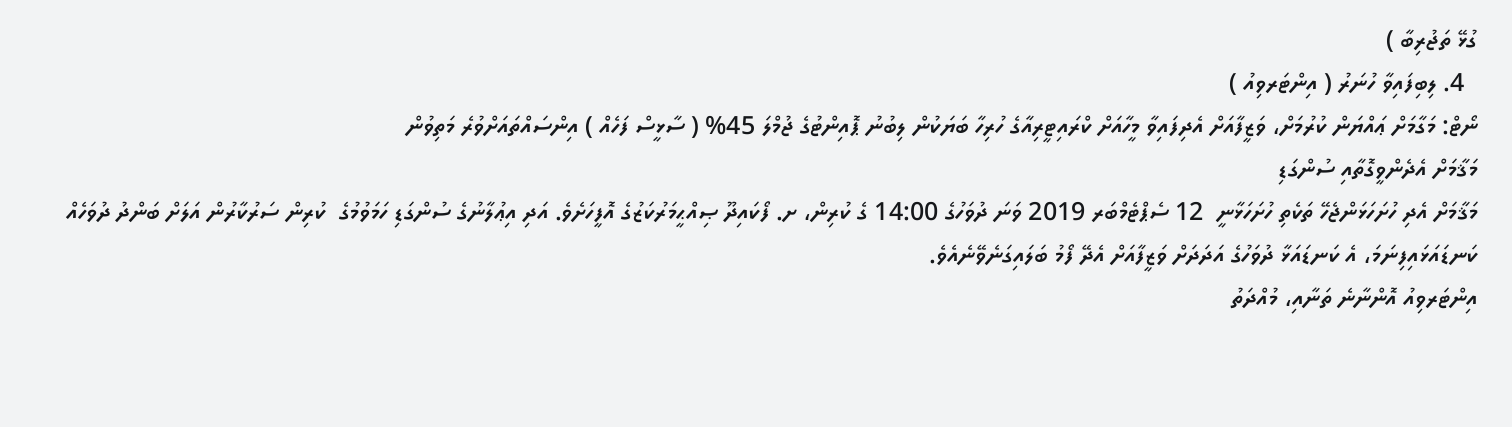ގުޅޭ ތަޖުރިބާ )
  4. ލިބިފައިވާ ހުނަރު ( އިންޓަރވިއު )
ނޯޓް: މަގާމަށް ޢައްޔަން ކުރުމަށް، ވަޒީފާއަށް އެދިފައިވާ މީހާއަށް ކްރައިޓީރިއާގެ ހުރިހާ ބަޔަކުން ލިބުނު ޕޮއިންޓުގެ ޖުމްލަ 45% ( ސާޅީސް ފަހެއް ) އިންސައްތައަށްވުރެ މަތިވުން
މަޤާމަށް އެދެންވީގޮތާއި ސުންގަޑި
މަޤާމަށް އެދި ހުށަހަޅަންޖެހޭ ތަކެތި ހުށަހަޅާނީ  12 ސެޕްޓެމްބަރ 2019 ވަނަ ދުވަހުގެ 14:00 ގެ ކުރިން، ށ. ފޯކައިދޫ ޞިއްޙީމަރުކަޒުގެ އޮފީހަށެވެ. އަދި އިޢުލާނުގެ ސުންގަޑި ހަމަވުމުގެ  ކުރިން ސަރުކާރުން އަލަށް ބަންދު ދުވަހެއް ކަނޑައަޅައިފިނަމަ، އެ ކަނޑައަޅާ ދުވަހުގެ އަދަދަށް ވަޒީފާއަށް އެދޭ ފޯމު ބަލައިގަނެވޭނެއެވެ.
އިންޓަރވިއު އޮންނާނެ ތަނާއި، މުއްދަތު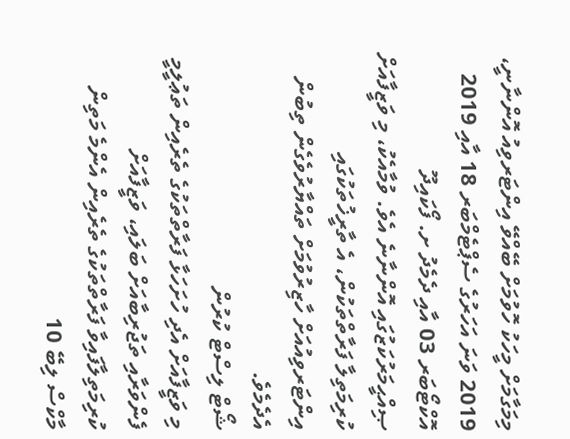މިމަގާމަށް މީހަކު ހޮވުމަށް ބޭއްވޭ އިންޓަރވިއު އޮންނާނީ، 2019 ވަނަ އަހަރުގެ ސެޕްޓެމްބަރ 18 އާއި 2019 އޮކްޓޯބަރ 03 އާއި ދެމެދު ށ. ފޯކައިދޫ ޞިއްޙީމަރުކަޒުގައި އޮންނާނެ އެވެ. ވުމާއެކު، މި ވަޒީފާއަށް ކުރިމަތިލާ ފަރާތްތަކުން، އެ ތާރީޚުތަކުގައި އިންޓަރވިއުއަށް ހާޒިރުވުމަށް ތައްޔާރުވެގެން ތިބުން އެދެމެވެ.
ޝޯޓް ލިސްޓް ކުރުން
މި ވަޒީފާއަށް އެދި ހުށަހަޅާ ފަރާތްތަކުގެ ތެރެއިން ތަޢުލީމީ ފެންވަރާއި ތަޖުރިބާއަށް ބަލައި، ވަޒީފާއަށް ކުރިމަތިލާފައިވާ ފަރާތްތަކުގެ ތެރެއިން އެންމެ މަތިން މާކްސް ލިބޭ 10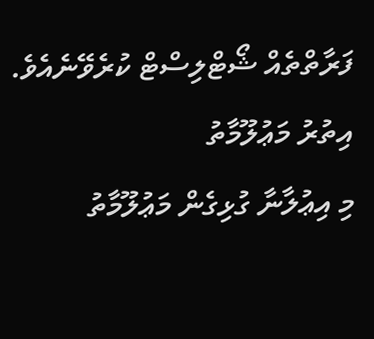ފަރާތްތެއް ޝޯޓްލިސްޓް ކުރެވޭނެއެވެ.
އިތުރު މަޢުލޫމާތު
މި އިޢުލާނާ ގުޅިގެން މަޢުލޫމާތު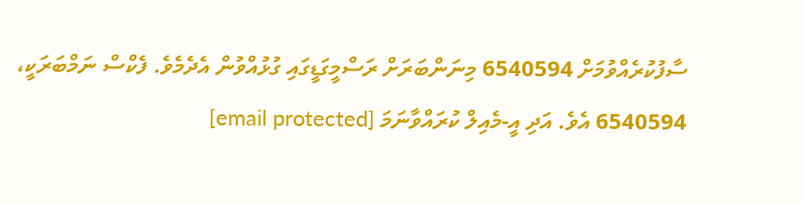ސާފުކުރެއްވުމަށް 6540594 މިނަންބަރަށް ރަސްމީގަޑީގައި ގުޅުއްވުން އެދެމެވެ. ފެކްސް ނަމްބަރަކީ، 6540594 އެވެ. އަދި އީ-މެއިލް ކުރައްވާނަމަ [email protected]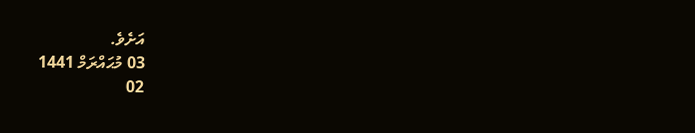އަށެވެ.
03 މުޙައްރަމް 1441
02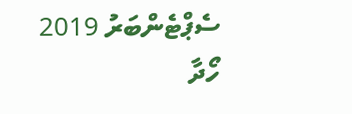ސެޕްޓެންބަރު 2019
ހޯދާ